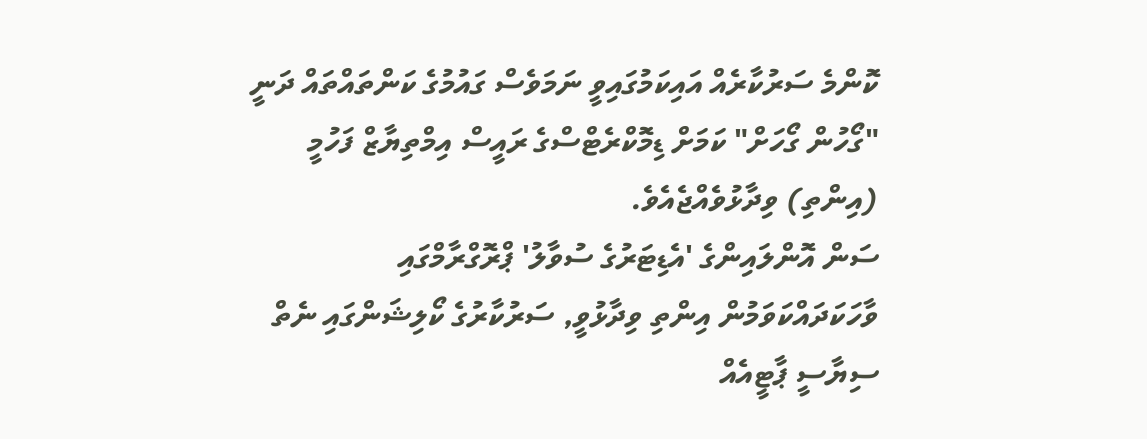ކޮންމެ ސަރުކާރެއް އައިކަމުގައިވީ ނަމަވެސް ގައުމުގެ ކަންތައްތައް ދަނީ "ގޯހުން ގޯހަށް" ކަމަށް ޑިމޮކްރެޓްސްގެ ރައީސް އިމްތިޔާޒް ފަހުމީ (އިންތި) ވިދާޅުވެއްޖެއެވެ.
ސަން އޮންލައިންގެ 'އެޑިޓަރުގެ ސުވާލު' ޕްރޮގްރާމްގައި ވާހަކަދައްކަވަމުން އިންތި ވިދާޅުވީ, ސަރުކާރުގެ ކޯލިޝަންގައި ނެތް ސިޔާސީ ޕާޓީއެއް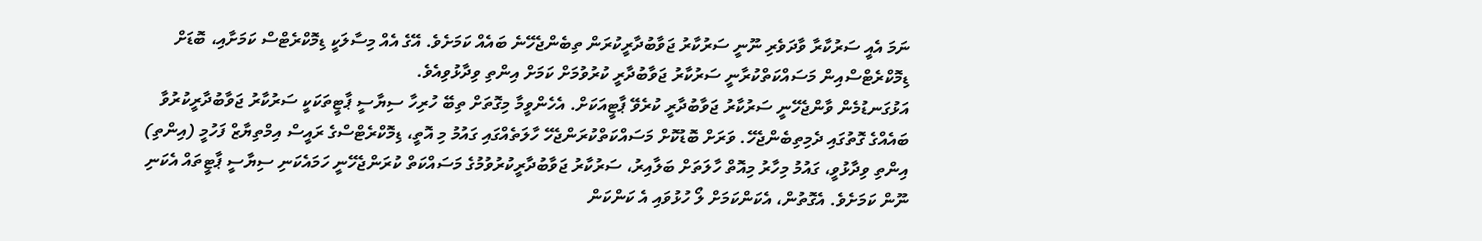ނަމަ އެއީ ސަރުކާރާ ވާދަވެރި ނޫނީ ސަރުކާރު ޖަވާބުދާރީކުރަން ތިބެންޖެހޭނެ ބައެއް ކަމަށެވެ. އޭގެ އެއް މިސާލަކީ ޑިމޮކްރެޓްސް ކަމަށާއި، ބޮޑަށް ޑިމޮކްރެޓްސްއިން މަސައްކަތްކުރާނީ ސަރުކާރު ޖަވާބުދާރީ ކުރުވުމަށް ކަމަށް އިންތި ވިދާޅުވިއެވެ.
އަޅުގަނޑުމެން ވާންޖެހޭނީ ސަރުކާރު ޖަވާބުދާރީ ކުރެވޭ ޕާޓީއަކަށް. އެހެންވީމާ މިގޮތަށް ތިބޭ ހުރިހާ ސިޔާސީ ޕާޓީތަކަކީ ސަރުކާރު ޖަވާބުދާރީކުރުވާ ބައެއްގެ ގޮތުގައި ދެމިތިބެންޖެހޭ. ވަރަށް ބޮޑުކޮށް މަސައްކަތްކުރަންޖެހޭ ހާލަތެއްގައި ގައުމު މި އޮތީ، ޑިމޮކްރެޓްސްގެ ރައީސް އިމްތިޔާޒް ފަހުމީ (އިންތި)
އިންތި ވިދާޅުވީ، ގައުމު މިހާރު މިއޮތް ހާލަތަށް ބަލާއިރު، ސަރުކާރު ޖަވާބުދާރީކުރުވުމުގެ މަސައްކަތް ކުރަންޖެހޭނީ ހަމައެކަނި ސިޔާސީ ޕާޓީތައް އެކަނި ނޫން ކަމަށެވެ. އެގޮތުން، އެކަންކަމަށް ލޯ ހުޅުވައި އެ ކަންކަން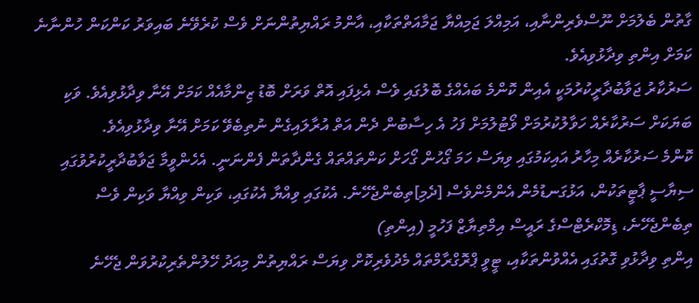ގާތުން ބެލުމަށް ނޫސްވެރިންނާއި، އަމިއްލަ ޖަމިއްޔާ ޖަމާއަތްތަކާއި، އާންމު ރައްޔިތުންނަށް ވެސް ކުރެވޭނެ ބައިވަރު ކަންކަން ހުންނާނެ ކަމަށް އިންތި ވިދާޅުވިއެވެ.
ސަރުކާރު ޖަވާބުދާރީކުރުމަކީ އެއިން ކޮންމެ ބައެއްގެ ބޮލުގައި ވެސް އެޅިފައި އޮތް ވަރަށް ބޮޑު ޒިންމާއެއް ކަމަށް އޭނާ ވިދާޅުވިއެވެ. ވަކި ބަޔަކަށް ސަރުކާރެއް ހަވާލުކުރުމަށް ވޯޓުލުމަށް ފަހު އެ ހިސާބުން ދެން އަތް އުރާލައިގެން ނުތިބެވޭ ކަމަށް އޭނާ ވިދާޅުވިއެވެ.
ކޮންމެ ސަރުކާރެއް މިހާރު އައިކަމުގައި ވިޔަސް ހަމަ ގޯހުން ގޯހަށް ކަންތައްތައް ގެންދާތަން ފެންނަނީ. އެހެންވީމާ ޖަވާބުދާރީކުރުވުގައި ސިޔާސީ ޕާޓީތަކުން، އަޅުގަނޑުމެން އެންމެންވެސް [ދެމި]ތިބެންޖެހޭނެ. އެކުގައި ވިއްޔާ އެކުގައި، ވަކިން ވިއްޔާ ވަކިން ވެސް ތިބެންޖެހޭނެ، ޑިމޮކްރެޓްސްގެ ރައީސް އިމްތިޔާޒް ފަހުމީ (އިންތި)
އިންތި ވިދާޅުވި ގޮތުގައި އެއްވުންތަކާއި، ޓީވީ ޕްރޮގްރާމްތައް މެދުވެރިކޮށް ވިޔަސް ރައްޔިތުން މިއަދު ހޭލުންތެރިކުރުވަން ޖެހޭނެ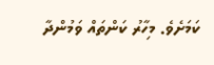ކަމަށެވެ. މިހާރު ކަންތައް ވަމުންދާ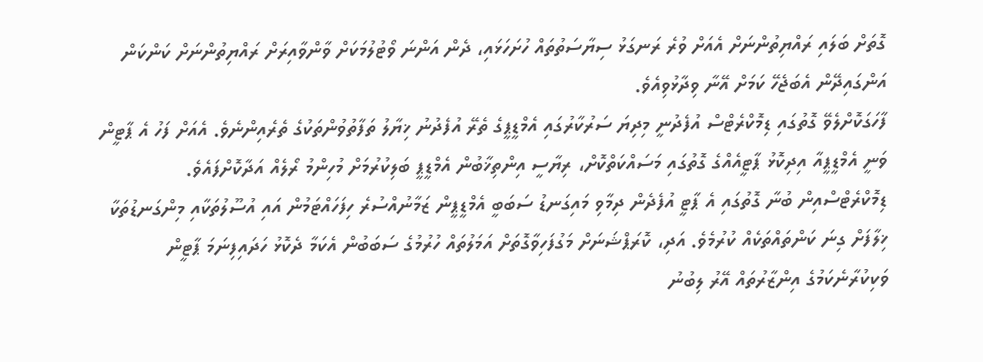ގޮތަށް ބަލައި ރައްޔިތުންނަށް އެއަށް ވުރެ ރަނގަޅު ސިޔާސަތުތައް ހުށަހަޅައި، ދެން އަންނަ ވޯޓުލުމަކަށް ވާންވާއިރަށް ރައްޔިތުންނަށް ކަންކަން އަންގައިދޭން އެބަޖެހޭ ކަމަށް އޭނާ ވިދާޅުވިއެވެ.
ފާހަގަކޮށްލެވޭ ގޮތުގައި ޑިމޮކްރެޓްސް އުފެދުނީ މިދިޔަ ސަރުކާރުގައި އެމްޑީޕީގެ ތެރޭ އުފެދުނު ޚިޔާލު ތަފާތުވުންތަކުގެ ތެރެއިންނެވެ. އެއަށް ފަހު އެ ޕާޓީން ވަނީ އެމްޑީޕީއާ އިދިކޮޅު ޕާޓީއެއްގެ ގޮތުގައި މަސައްކަތްކޮށް، ރިޔާސީ އިންތިޚާބުން އެމްޑީޕީ ބަލިކުރުމަށް މުހިންމު ރޯލެއް އަދާކޮށްފައެވެ.
ޑިމޮކްރެޓްސްއިން ބުނާ ގޮތުގައި އެ ޕާޓީ އުފެދެން ދިމާވި މައިގަނޑު ސަބަބީ އެމްޑީޕީން ޒަމާނުއްސުރެ ހިފަހައްޓަމުން އައި އުސޫލުތަކާއި މިންގަނޑުތަކާ ޚިލާފަށް ގިނަ ކަންތައްތަކެއް ކުރުމެވެ. އަދި، ކޮރަޕްޝަނަށް މަގުފަހިވާގޮތަށް އަމަލުތައް ހުރުމުގެ ސަބަބުން އެކަމާ ދެކޮޅު ހަދައިފިނަމަ ޕާޓީން ވަކިކުރާނެކަމުގެ އިންޒާރުތައް އޭރު ލިބުނު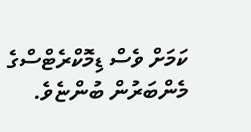ކަމަށް ވެސް ޑިމޮކްރެޓްސްގެ މެންބަރުން ބުންޏެވެ.